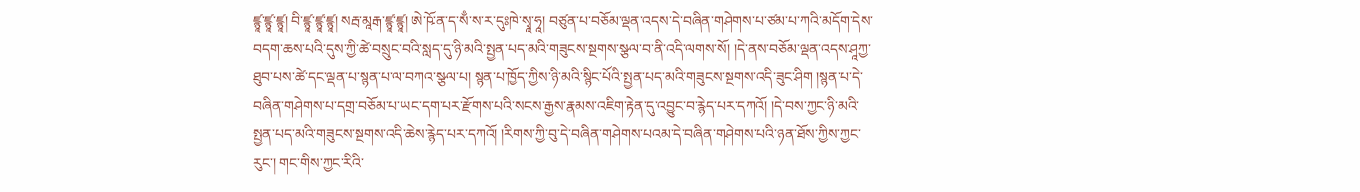ཛྙཱ་ཛྙཱ་ཛྙཱ། བི་ཛྙཱ་ཛྙཱ་ཛྙཱ། སརྦ་མཱརྒ་ཛྙཱ་ཛྙཱ། ཨེ་ཥོ་ན་ད་སྃ་ས་ར་དུཿཁེ་སྭཱ་ཧཱ། བཙུན་པ་བཅོམ་ལྡན་འདས་དེ་བཞིན་གཤེགས་པ་ཙམ་པ་ཀའི་མདོག་དེས་བདག་ཆས་པའི་དུས་ཀྱི་ཚེ་བསྲུང་བའི་སླད་དུ་ཉི་མའི་སྤྱན་པད་མའི་གཟུངས་སྔགས་སྩལ་བ་ནི་འདི་ལགས་སོ། །དེ་ནས་བཅོམ་ལྡན་འདས་ཤཱཀྱ་ཐུབ་པས་ཚེ་དང་ལྡན་པ་སྙན་པ་ལ་བཀའ་སྩལ་པ། སྙན་པ་ཁྱོད་ཀྱིས་ཉི་མའི་སྙིང་པོའི་སྤྱན་པད་མའི་གཟུངས་སྔགས་འདི་ཟུང་ཤིག །སྙན་པ་དེ་བཞིན་གཤེགས་པ་དགྲ་བཅོམ་པ་ཡང་དག་པར་རྫོགས་པའི་སངས་རྒྱས་རྣམས་འཇིག་རྟེན་དུ་འབྱུང་བ་རྙེད་པར་དཀའོ། །དེ་བས་ཀྱང་ཉི་མའི་སྤྱན་པད་མའི་གཟུངས་སྔགས་འདི་ཆེས་རྙེད་པར་དཀའོ། །རིགས་ཀྱི་བུ་དེ་བཞིན་གཤེགས་པའམ་དེ་བཞིན་གཤེགས་པའི་ཉན་ཐོས་ཀྱིས་ཀྱང་རུང་། གང་གིས་ཀྱང་རིའི་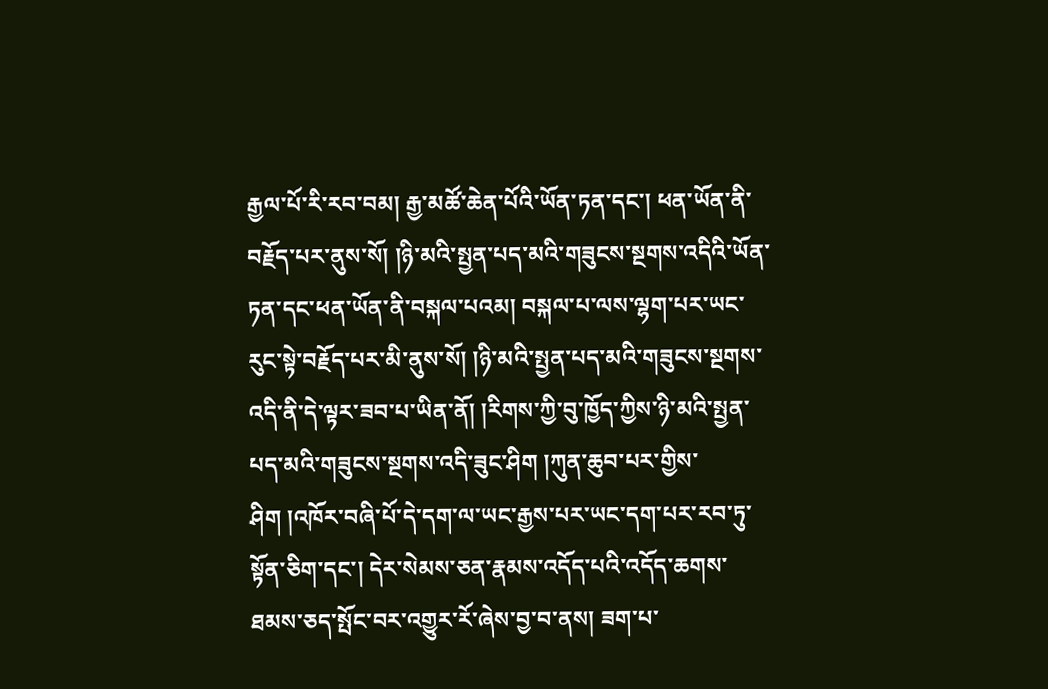རྒྱལ་པོ་རི་རབ་བམ། རྒྱ་མཚོ་ཆེན་པོའི་ཡོན་ཏན་དང་། ཕན་ཡོན་ནི་བརྗོད་པར་ནུས་སོ། །ཉི་མའི་སྤྱན་པད་མའི་གཟུངས་སྔགས་འདིའི་ཡོན་ཏན་དང་ཕན་ཡོན་ནི་བསྐལ་པའམ། བསྐལ་པ་ལས་ལྷག་པར་ཡང་རུང་སྟེ་བརྗོད་པར་མི་ནུས་སོ། །ཉི་མའི་སྤྱན་པད་མའི་གཟུངས་སྔགས་འདི་ནི་དེ་ལྟར་ཟབ་པ་ཡིན་ནོ། །རིགས་ཀྱི་བུ་ཁྱོད་ཀྱིས་ཉི་མའི་སྤྱན་པད་མའི་གཟུངས་སྔགས་འདི་ཟུང་ཤིག །ཀུན་ཆུབ་པར་གྱིས་ཤིག །འཁོར་བཞི་པོ་དེ་དག་ལ་ཡང་རྒྱས་པར་ཡང་དག་པར་རབ་ཏུ་སྟོན་ཅིག་དང་། དེར་སེམས་ཅན་རྣམས་འདོད་པའི་འདོད་ཆགས་ཐམས་ཅད་སྤོང་བར་འགྱུར་རོ་ཞེས་བྱ་བ་ནས། ཟག་པ་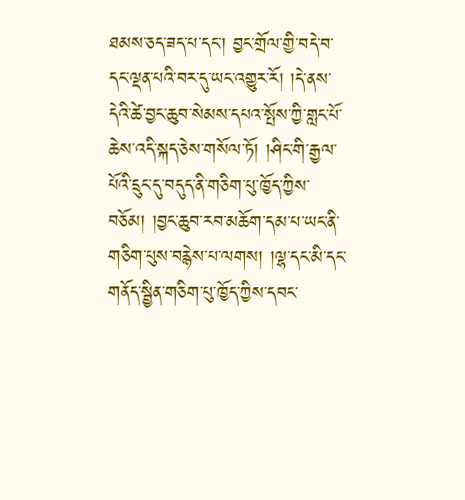ཐམས་ཅད་ཟད་པ་དང་། བྱང་གྲོལ་གྱི་བདེ་བ་དང་ལྡན་པའི་བར་དུ་ཡང་འགྱུར་རོ། །དེ་ནས་དེའི་ཚེ་བྱང་ཆུབ་སེམས་དཔའ་སྤོས་ཀྱི་གླང་པོ་ཆེས་འདི་སྐད་ཅེས་གསོལ་ཏོ། །ཤིང་གི་རྒྱལ་པོའི་དྲུང་དུ་བདུད་ནི་གཅིག་པུ་ཁྱོད་ཀྱིས་བཅོམ། །བྱང་ཆུབ་རབ་མཆོག་དམ་པ་ཡང་ནི་གཅིག་པུས་བརྙེས་པ་ལགས། །ལྷ་དང་མི་དང་གནོད་སྦྱིན་གཅིག་པུ་ཁྱོད་ཀྱིས་དབང་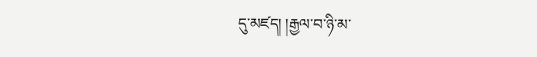དུ་མཛད། །རྒྱལ་བ་ཉི་མ་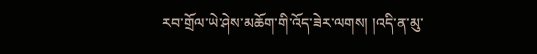རབ་གྲོལ་ཡེ་ཤེས་མཆོག་གི་འོད་ཟེར་ལགས། །འདི་ན་མུ་